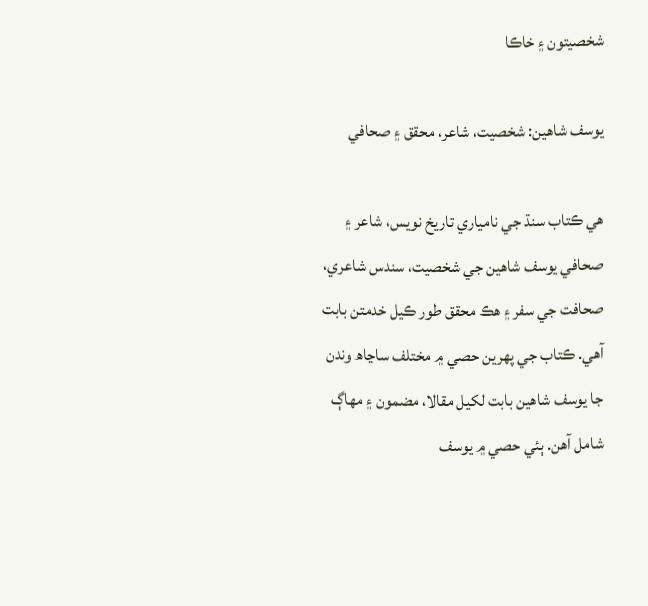شخصيتون ۽ خاڪا

يوسف شاهين: شخصيت، شاعر، محقق ۽ صحافي

ھي ڪتاب سنڌ جي نامياري تاريخ نويس، شاعر ۽ صحافي يوسف شاهين جي شخصيت، سندس شاعري، صحافت جي سفر ۽ ھڪ محقق طور ڪيل خدمتن بابت آھي. ڪتاب جي پھرين حصي ۾ مختلف ساڃاھ وندن جا يوسف شاھين بابت لکيل مقالا، مضمون ۽ مھاڳ شامل آھن. ٻئي حصي ۾ يوسف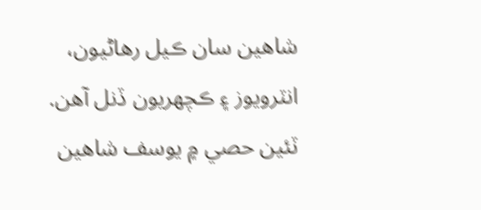شاھين سان ڪيل رھاڻيون، انٽرويوز ۽ ڪچھريون ڏنل آھن. ٽئين حصي ۾ يوسف شاھين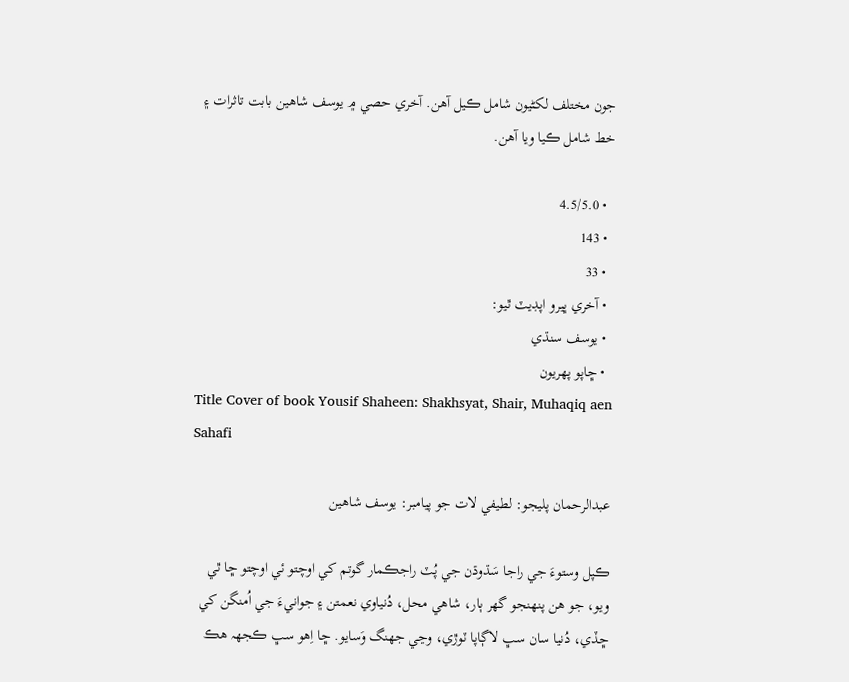جون مختلف لکڻيون شامل ڪيل آھن. آخري حصي ۾ يوسف شاهين بابت تاثرات ۽ خط شامل ڪيا ويا آھن.

  • 4.5/5.0
  • 143
  • 33
  • آخري ڀيرو اپڊيٽ ٿيو:
  • يوسف سنڌي
  • ڇاپو پھريون
Title Cover of book Yousif Shaheen: Shakhsyat, Shair, Muhaqiq aen Sahafi

عبدالرحمان پليجو: لطيفي لات جو پيامبر: يوسف شاهين

ڪپل وستوءَ جي راجا سَڌوڌن جي پُٽ راجڪمار گوتم کي اوچتو ئي اوچتو ڇا ٿي ويو، جو هن پنھنجو گهر ٻار، شاهي محل، دُنياوي نعمتن ۽ جوانيءَ جي اُمنگن کي ڇڏي، دُنيا سان سڀ لاڳاپا ٽوڙي، وڃي جهنگ وَسايو. ڇا اِهو سڀ ڪجهہ هڪ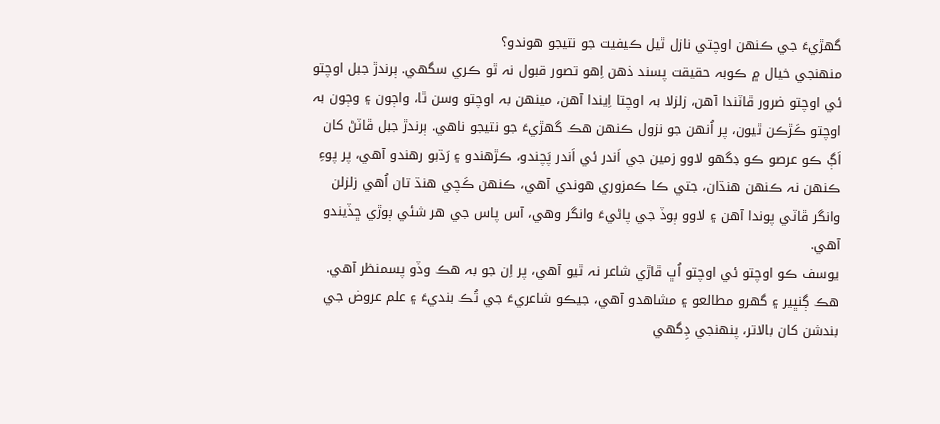گهڙيءَ جي ڪنھن اوچتي نازل ٿيل ڪيفيت جو نتيجو هوندو؟
منھنجي خيال ۾ ڪوبہ حقيقت پسند ذهن اِهو تصور قبول نہ ٿو ڪري سگهي. ٻرندڙ جبل اوچتو ئي اوچتو ضرور ڦاٽندا آهن، زلزلا بہ اوچتا اِيندا آهن، مينھن بہ اوچتو وسن ٿا، واڄون ۽ وڄون بہ اوچتو ڪَڙڪن ٿيون، پر اُنھن جو نزول ڪنھن هڪ گهڙيءَ جو نتيجو ناهي. ٻرندڙ جبل ڦاٽڻ کان اَڳ ڪو عرصو ڪو ڊگهو لاوو زمين جي اَندر ئي اَندر پَچندو، ڪڙهندو ۽ رَڌبو رهندو آهي، پر پوءِ ڪنھن نہ ڪنھن هنڌان، جتي ڪا ڪمزوري هوندي آهي، ڪنھن ڪَچي هنڌ تان اُهي زلزلن وانگر ڦاٽي پوندا آهن ۽ لاوو ٻوڏ جي پاڻيءَ وانگر وهي، آس پاس جي هر شئي ٻوڙي ڇڏيندو آهي.
يوسف ڪو اوچتو ئي اوچتو اُڀ ڦاڙي شاعر نہ ٿيو آهي، پر اِن جو بہ هڪ وڏو پسمنظر آهي. هڪ ڳنڀير ۽ گهرو مطالعو ۽ مشاهدو آهي، جيڪو شاعريءَ جي تُڪ بنديءَ ۽ علم عروض جي بندشن کان بالاتر، پنھنجي ڊِگهي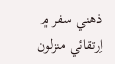ذهني سفر ۾ اِرتقائي منزلون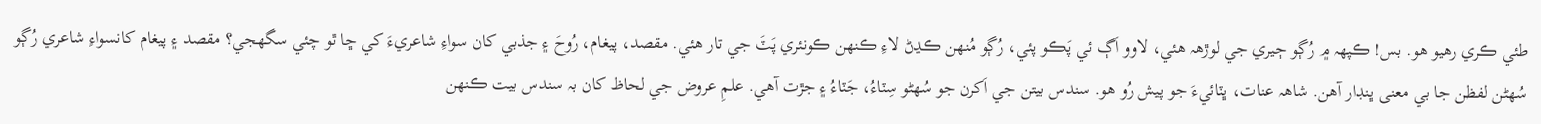طئي ڪري رهيو هو. بس! ڪپھہ ۾ رُڳو ڄيري جي لوڙھہ هئي، لاوو اَڳ ئي پَڪو پئي، رُڳو مُنھن ڪڍڻ لاءِ ڪنھن ڪونئري پَٽَ جي تار هئي. مقصد، پيغام، رُوحَ ۽ جذبي کان سواءِ شاعريءَ کي ڇا ٿو چئي سگهجي؟ مقصد ۽ پيغام کانسواءِ شاعري رُڳو سُھڻن لفظن جا بي معنى ڀنڊار آهن. شاھہ عنات، ڀٽائيءَ جو پيش رُو هو. سندس بيتن جي اَکرن جو سُھڻو سِٽاءُ، جَٽاءُ ۽ جڙت آهي. علمِ عروض جي لحاظ کان بہ سندس بيت ڪنھن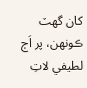کان گهٽ ڪونھن، پر اَڄ لطيفي لاتِ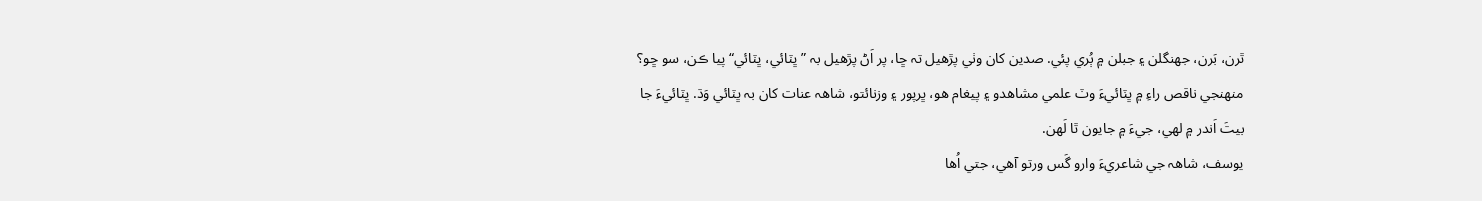ٿرن، بَرن، جهنگلن ۽ جبلن ۾ ٻُري پئي. صدين کان وٺي پڙهيل تہ ڇا، پر اَڻ پڙهيل بہ ”ڀٽائي، ڀٽائي“ پيا ڪن، سو ڇو؟ منھنجي ناقص راءِ ۾ ڀٽائيءَ وٽ علمي مشاهدو ۽ پيغام هو، ڀرپور ۽ وزنائتو، شاھہ عنات کان بہ ڀٽائي وَڌ. ڀٽائيءَ جا بيتَ اَندر ۾ لھي، جيءَ ۾ جايون ٿا لَھن.
يوسف، شاھہ جي شاعريءَ وارو گَس ورتو آهي، جتي اُها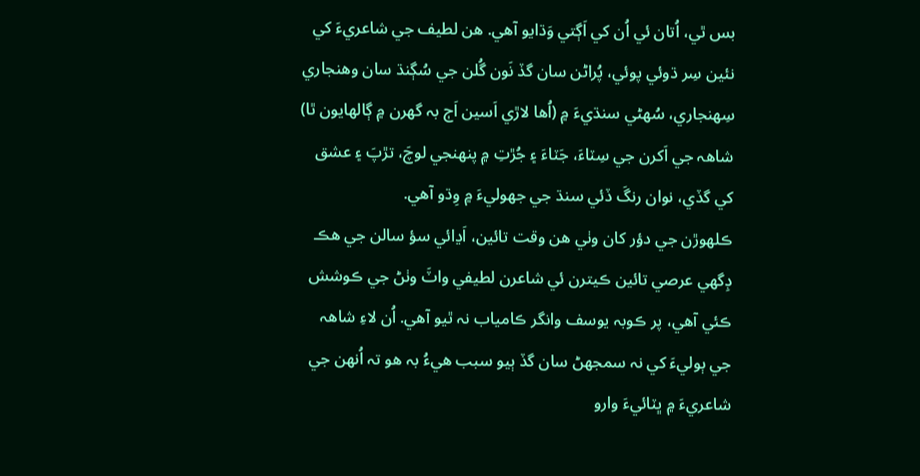بس ٿي، اُتان ئي اُن کي اَڳتي وَڌايو آهي. هن لطيف جي شاعريءَ کي نئين سِر ڌوئي پوئي، پُراڻن سان گڏ نَون گُلن جي سُڳنڌ سان وهنجاري سِھنجاري، سُھڻي سنڌيءَ ۾ (اُها لاڙي اَسين اَڄ بہ گهرن ۾ ڳالھايون ٿا) شاھہ جي اَکرن جي سِٽاءَ، جَٽاءَ ۽ جُڙتِ ۾ پنھنجي لوچَ، تڙپَ ۽ عشق کي گڏي، نوان رنگَ ڏئي سنڌ جي جهوليءَ ۾ وِڌو آهي.
ڪلھوڙن جي دؤر کان وٺي هن وقت تائين، اَڍائي سؤ سالن جي هڪ ڊِگهي عرصي تائين ڪيترن ئي شاعرن لطيفي واٽَ وٺڻ جي ڪوشش ڪئي آهي، پر ڪوبہ يوسف وانگر ڪامياب نہ ٿيو آهي. اُن لاءِ شاھہ جي ٻوليءَ کي نہ سمجهڻ سان گڏ ٻيو سبب هيءُ بہ هو تہ اُنھن جي شاعريءَ ۾ ڀٽائيءَ وارو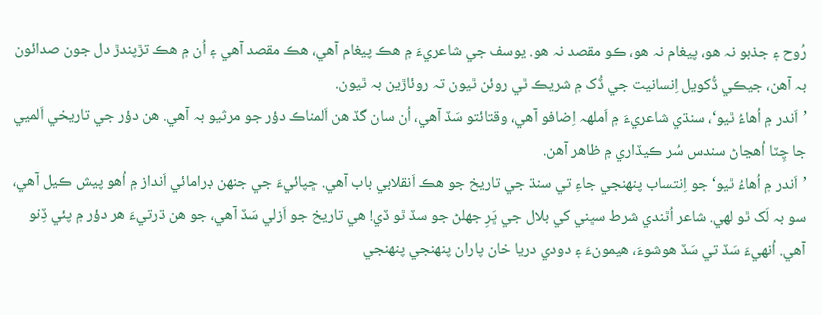رُوح ۽ جذبو نہ هو، پيغام نہ هو، ڪو مقصد نہ هو. يوسف جي شاعريءَ ۾ هڪ پيغام آهي، هڪ مقصد آهي ۽ اُن ۾ هڪ تڙپندڙ دل جون صدائون بہ آهن، جيڪي ڏُکويل اِنسانيت جي ڏُک ۾ شريڪ ٿي روئن ٿيون تہ روئاڙين بہ ٿيون.
’اَندر ۾ اُهاءُ ٿيو‘، سنڌي شاعريءَ ۾ اَملھہ اِضافو آهي، وقتائتو سَڏ آهي، اُن سان گڏ هن اَلمناڪ دؤر جو مرثيو بہ آهي. هن دؤر جي تاريخي اَلميي جا چِٽا اُهڃاڻ سندس سُر ڪيڏاري ۾ ظاهر آهن.
’اَندر ۾ اُهاءُ ٿيو‘ جو اِنتساب پنھنجي جاءِ تي سنڌ جي تاريخ جو هڪ اَنقلابي باب آهي. ڇپائيءَ جي جنھن ڊرامائي اَنداز ۾ اُهو پيش ڪيل آهي، سو بہ لَک ٿو لھي. شاعر اُٿندي شرط سڀني کي بلال جي ڀَرِ جهلڻ جو سڏ ٿو ڏي! هي تاريخ جو اَزلي سَڏ آهي، جو هن ڌرتيءَ هر دؤر ۾ پئي ڏِنو آهي. اُنھيءَ سَڏ تي سَڏ هوشوءَ، هيمونءَ ۽ دودي دريا خان پاران پنھنجي پنھنجي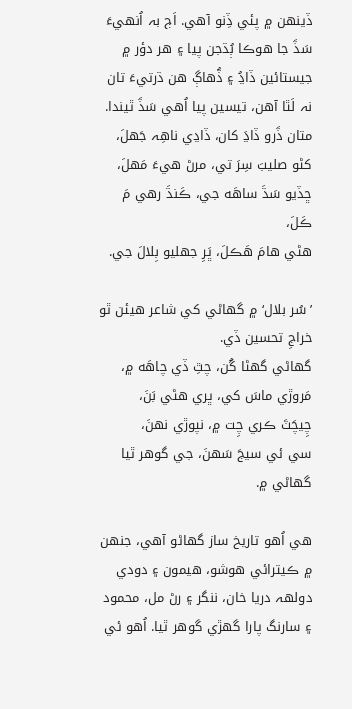ڏينھن ۾ پئي ڏِنو آهي. اَڄ بہ اُنھيءَ سَڏَ جا هوڪا ٻُڌجن پيا ۽ هر دؤر ۾ جيستائين ڏاڍُ ۽ ڏُهاڳ هن ڌرتيءَ تان نہ لَٿا آهن، تيسين پيا اُهي سَڏَ ٿيندا.
متان ڏَرو ڏاڍَ کان، ڏاڍي ناهِہ جَهلَ،
کڻو صليبَ سِرَ تي، مرڻ هيءَ مَھلَ،
ڇڏيو سَڌَ ساهَه جي، ڪَنڌَ رهي مَ ڪَلَ،
هڻي هامَ هَڪلَ، ڀَرِ جهليو بِلالَ جي.

’سُر بلال‘ ۾ گهاڻي کي شاعر هيئن ٿو خراجِ تحسين ڏي.
گهاڻي گهڻا گُن، چٿِ ڏي چاهَه ۾،
مَروڙي ماسَ کي، ڀري هڻي بَنَ،
چِيچَٽَ ڪري چِت ۾، نپوڙي نھنَ،
سي ئي سيجَ سَھنَ، جي گوهر ٿيا گهاڻي ۾.

هي اُهو تاريخ ساز گهاڻو آهي، جنھن ۾ ڪيترائي هوشو، هيمون ۽ دودي دولھہ دريا خان، ننگر ۽ رڻ مل، محمود ۽ سارنگ پارا گهڙي گوهر ٿيا. اُهو ئي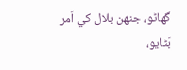گهاڻو، جنھن بلال کي اَمر بَڻايو،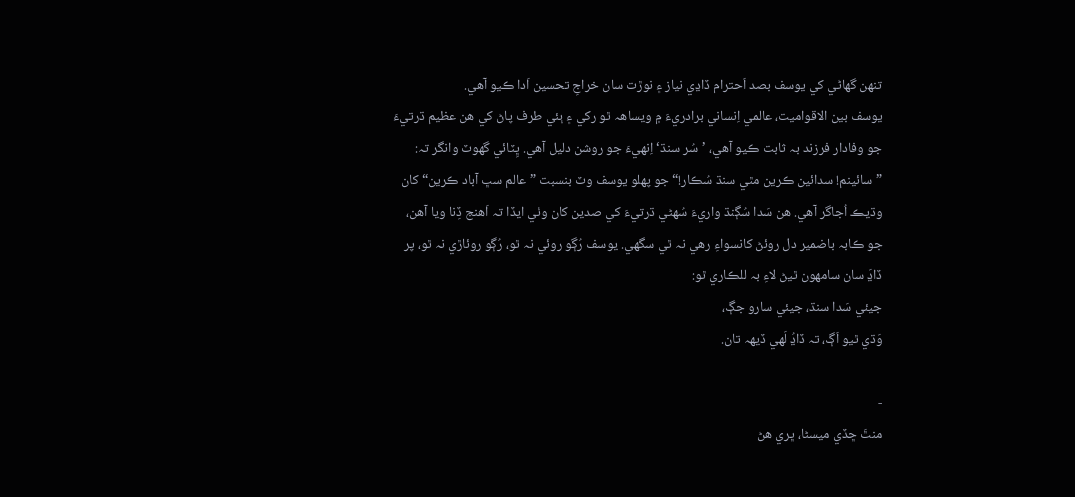تنھن گهاڻي کي يوسف بصد اَحترام ڏاڍي نياز ۽ نوڙت سان خراجِ تحسين اَدا ڪيو آهي.
يوسف بين الاقواميت، عالمي اِنساني برادريءَ ۾ ويساھہ ٿو رکي ۽ ٻئي طرف پاڻ کي هن عظيم ڌرتيءَ جو وفادار فرزند بہ ثابت ڪيو آهي، ’سُر سنڌ‘ اِنھيءَ جو روشن دليل آهي. ڀِٽائي گهوٽ وانگر تہ: ”سائينم! سدائين ڪرين مٿي سنڌ سُڪار!“ جو پھلو يوسف وٽ بنسبت ”عالم سڀ آباد ڪرين“ کان وڌيڪ اُجاگر آهي. هن سَدا سُڳنڌ واريءَ سُھڻي ڌرتيءَ کي صدين کان وٺي ايڏا تہ اَهنج ڏِنا ويا آهن، جو ڪابہ باضمير دل روئڻ کانسواءِ رهي نہ ٿي سگهي. يوسف رُڳو روئي نہ ٿو، رُڳو روئاڙي نہ ٿو، پر ڏاڍَ سان سامھون ٿيڻ لاءِ بہ للڪاري ٿو:
جيئي سَدا سنڌ، جيئي سارو جڳ،
وَڌي ٿيو اَڳ، تہ ڏاڍُ لَھي ڏيھہ تان.

-
منٿَ ڇڏي ميسڻا، ڀري هڻ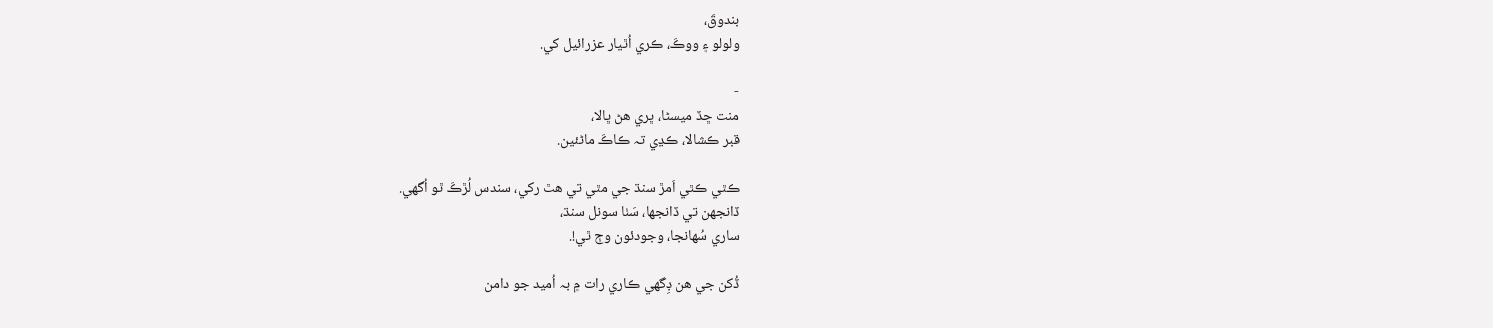بندوقَ،
ولولو ۽ ووڪَ، ڪري اُٿيار عزرائيل کي.

-
منت ڇڏ ميسڻا، ڀري هڻ ڀالا،
قبر ڪشالا، ڪڍي تہ ڪاڪَ ماڻئين.

ڪٿي ڪٿي اَمڙ سنڌ جي مٿي تي هٿ رکي، سندس لُڙڪَ ٿو اُگهي.
ڏانجهن تي ڏانجها، سَٺا سونل سنڌ،
ساري سُھانجا، وجودئون وڄ ٿي!.

ڏُکن جي هن ڊِگهي ڪاري رات ۾ بہ اُميد جو دامن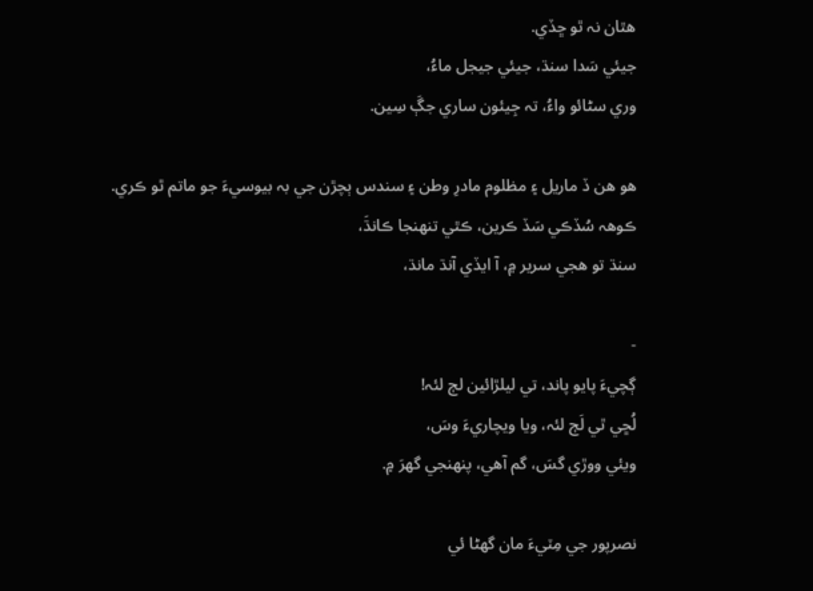هٿان نہ ٿو ڇڏي.
جيئي سَدا سنڌ، جيئي جيجل ماءُ،
وري سڻائو واءُ، تہ جِيئون ساري جڳَ سِين.

هو هن ڏ ماريل ۽ مظلوم مادرِ وطن ۽ سندس ٻچڙن جي بہ بيوسيءَ جو ماتم ٿو ڪري.
ڪوھہ سُڏڪي سَڏ ڪرين، ڪٿي تنھنجا ڪانڌَ،
سنڌ تو هجي سرير ۾، آ ايڏي آنڌ مانڌ،

-
ڳچيءَ پايو پاند، تي ليلڙائين لڄ لئہ!
لُڇي ٿي لَڄ لئہ، ويا ويچاريءَ وسَ،
ويئي ووڙي گسَ، گم آهي، پنھنجي گهرَ ۾.

نصرپور جي مِٽيءَ مان گهڻا ئي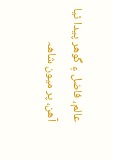عالم، فاضل ۽ گوهر پيدا ٿيا آهن، پر ميون شاھہ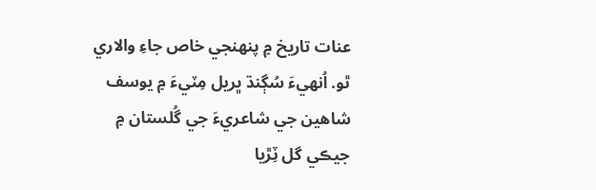عنات تاريخ ۾ پنھنجي خاص جاءِ والاري ٿو. اُنھيءَ سُڳنڌ ڀريل مِٽيءَ ۾ يوسف شاهين جي شاعريءَ جي گُلستان ۾ جيڪي گل ٽِڙيا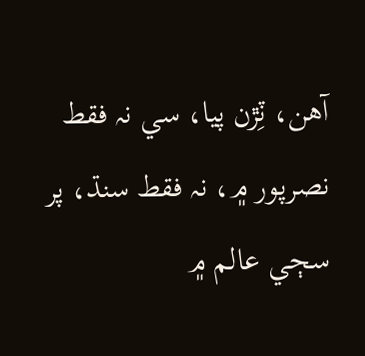آهن، ٽِڙن پيا، سي نہ فقط نصرپور ۾، نہ فقط سنڌ، پر سڄي عالم ۾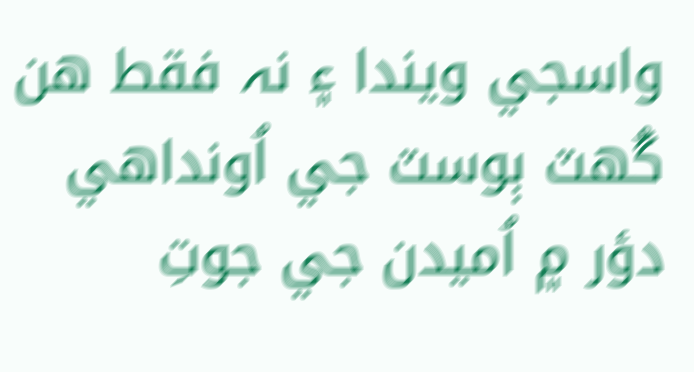واسجي ويندا ۽ نہ فقط هن گُهٽ ٻوسٽ جي اُونداهي دؤر ۾ اُميدن جي جوتِ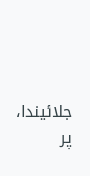جلائيندا، پر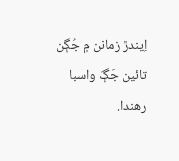اِيندڙ زمانن ۾ جُڳن تائين جَڳَ واسبا رهندا.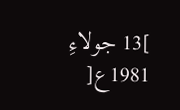]13 جولاءِ 1981ع[